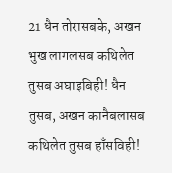21 धैन तोरासबके, अखन भुख लागलसब कथिलेत तुसब अघाइबिही! धैन तुसब, अखन कानैबलासब कथिलेत तुसब हाँसविही!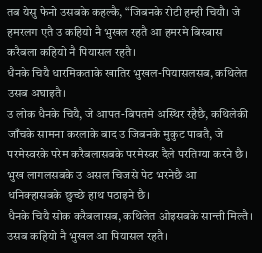तब येसु फेनो उसबके कहल्कै, “जिबनके रोटी हम्ही चियौ। जे हमरलग एतै उ कहियो नै भुखल रहतै आ हमरमे बिस्बास करैबला कहियो नै पियासल रहतै।
धैनके चियै धारमिकताके खातिर भुखल-पियासलसब, कथिलेत उसब अघाइतै।
उ लोक धैनके चियै, जे आपत-बिपतमे अस्थिर रहैछै, कथिलेकी जाँचके सामना करलाके बाद उ जिबनके मुकुट पाबतै, जे परमेस्वरके परेम करैबलासबके परमेस्वर दैले परतिग्या करने छै।
भुख लागलसबके उ असल चिजसे पेट भरनेछै आ धनिक्हासबके छुच्छे हाथ पठाइने छै।
धैनके चियै सोक करैबलासब, कथिलेत ओइसबके सान्ती मिल्तै।
उसब कहियो नै भुखल आ पियासल रहतै।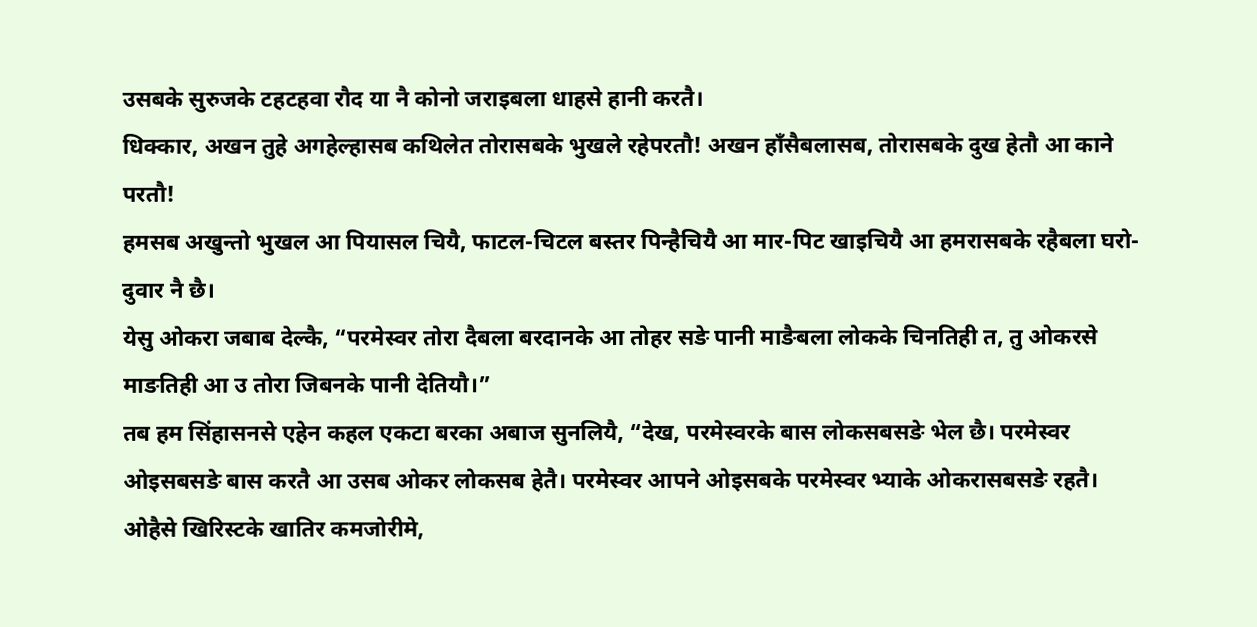उसबके सुरुजके टहटहवा रौद या नै कोनो जराइबला धाहसे हानी करतै।
धिक्कार, अखन तुहे अगहेल्हासब कथिलेत तोरासबके भुखले रहेपरतौ! अखन हाँसैबलासब, तोरासबके दुख हेतौ आ काने परतौ!
हमसब अखुन्तो भुखल आ पियासल चियै, फाटल-चिटल बस्तर पिन्हैचियै आ मार-पिट खाइचियै आ हमरासबके रहैबला घरो-दुवार नै छै।
येसु ओकरा जबाब देल्कै, “परमेस्वर तोरा दैबला बरदानके आ तोहर सङे पानी माङैबला लोकके चिनतिही त, तु ओकरसे माङतिही आ उ तोरा जिबनके पानी देतियौ।”
तब हम सिंहासनसे एहेन कहल एकटा बरका अबाज सुनलियै, “देख, परमेस्वरके बास लोकसबसङे भेल छै। परमेस्वर ओइसबसङे बास करतै आ उसब ओकर लोकसब हेतै। परमेस्वर आपने ओइसबके परमेस्वर भ्याके ओकरासबसङे रहतै।
ओहैसे खिरिस्टके खातिर कमजोरीमे,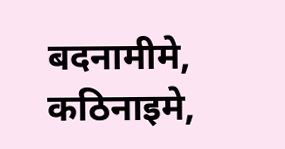बदनामीमे, कठिनाइमे,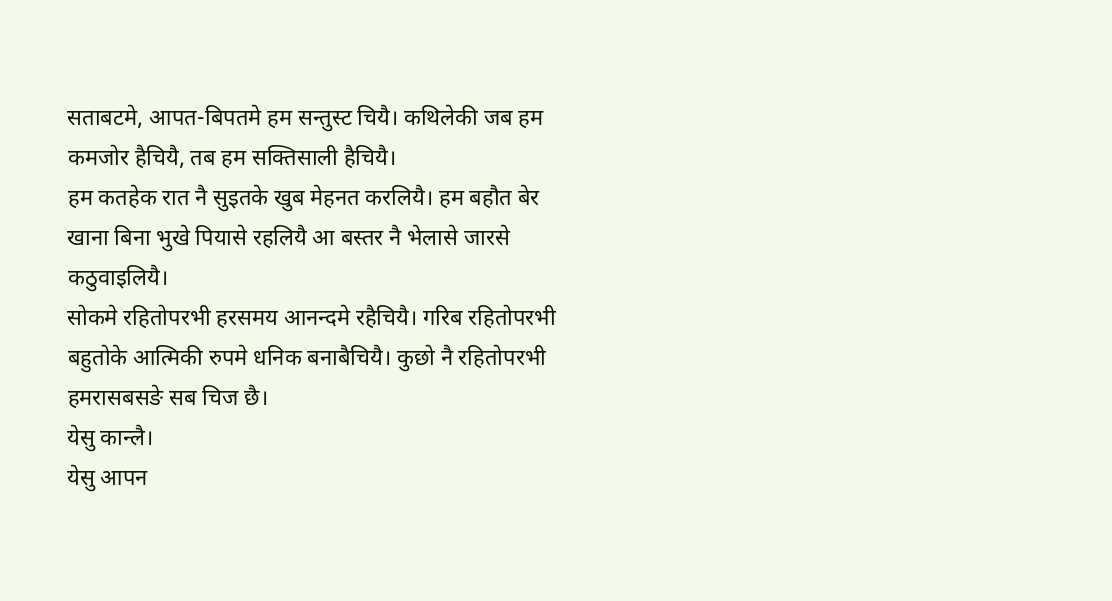सताबटमे, आपत-बिपतमे हम सन्तुस्ट चियै। कथिलेकी जब हम कमजोर हैचियै, तब हम सक्तिसाली हैचियै।
हम कतहेक रात नै सुइतके खुब मेहनत करलियै। हम बहौत बेर खाना बिना भुखे पियासे रहलियै आ बस्तर नै भेलासे जारसे कठुवाइलियै।
सोकमे रहितोपरभी हरसमय आनन्दमे रहैचियै। गरिब रहितोपरभी बहुतोके आत्मिकी रुपमे धनिक बनाबैचियै। कुछो नै रहितोपरभी हमरासबसङे सब चिज छै।
येसु कान्लै।
येसु आपन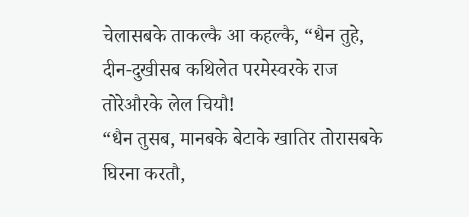चेलासबके ताकल्कै आ कहल्कै, “धैन तुहे, दीन-दुखीसब कथिलेत परमेस्वरके राज तोरेऔरके लेल चियौ!
“धैन तुसब, मानबके बेटाके खातिर तोरासबके घिरना करतौ,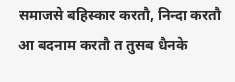समाजसे बहिस्कार करतौ, निन्दा करतौ आ बदनाम करतौ त तुसब धैनके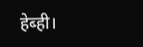हेब्ही।